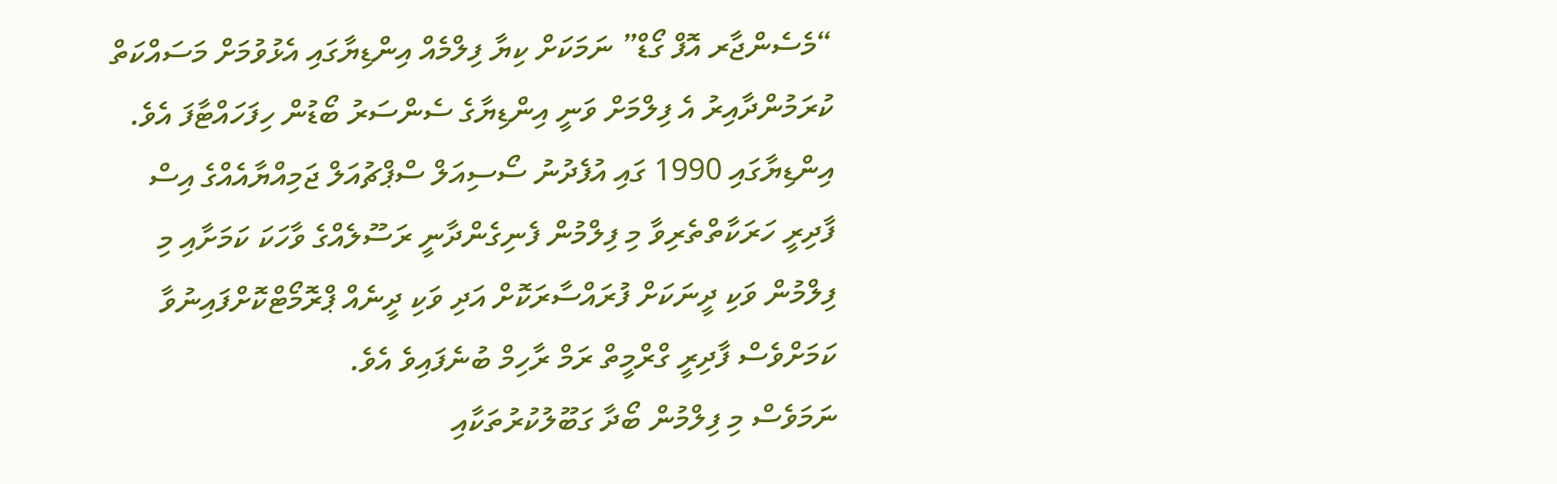“މެސެންޖާރ އޮފް ގޯޑް” ނަމަކަށް ކިޔާ ފިލްމެއް އިންޑިޔާގައި އެޅުވުމަށް މަސައްކަތް ކުރަމުންދާއިރު އެ ފިލްމަށް ވަނީ އިންޑިޔާގެ ސެންސަރު ބޯޑުން ހިފަހައްޓާފަ އެވެ.
އިންޑިޔާގައި 1990 ގައި އުފެދުނު ސޯސިއަލް ސްޕްޗުއަލް ޖަމިއްޔާއެއްގެ އިސް ފާދިރީ ހަރަކާތްތެރިވާ މި ފިލްމުން ފެނިގެންދާނީ ރަސޫލެއްގެ ވާހަކަ ކަމަށާއި މި ފިލްމުން ވަކި ދީނަކަށް ފުރައްސާރަކޮށް އަދި ވަކި ދީނެއް ޕްރޮމޯޓްކޮށްފައިނުވާ ކަމަށްވެސް ފާދިރީ ގްރްމީތް ރަމް ރާހިމް ބުނެފައިވެ އެވެ.
ނަމަވެސް މި ފިލްމުން ބޯދާ ގަބޫލުކުރުތަކާއި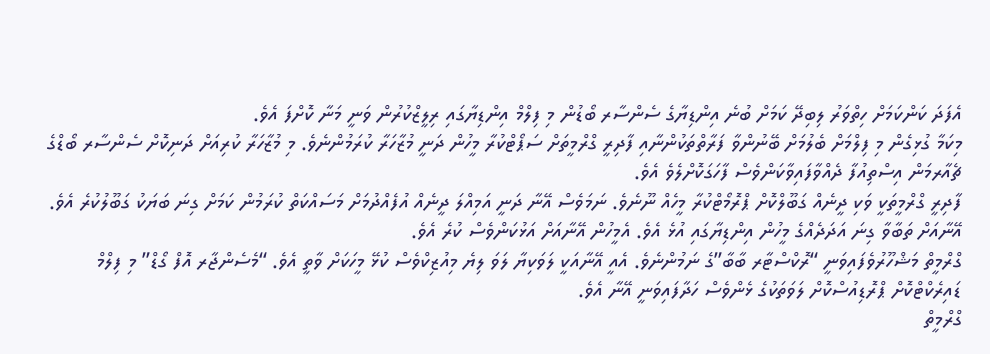އެފަދަ ކަންކަމަށް ހިތްވަރު ލިބިދޭ ކަމަށް ބުނެ އިންޑިޔާގެ ސެންސާރ ބޯޑުން މި ފިލްމް އިންޑިޔާގައި ރިލީޒްކުރުން ވަނީ މަނާ ކޮށްފަ އެވެ.
މިކަމާ ގުޅިގެން މި ފިލްމަށް ބެލުމަށް ބޭނުންވާ ފަރާތްތަކުންނާއި ފާދިރީ ގްރްމީތަށް ސަޕޯޓްކުރާ މީހުން ދަނީ މުޒާހަރާ ކުރަމުންނެވެ. މި މުޒާހަރާ ކުރިއަށް ދަނިކޮށް ސެންސާރ ބޯޑްގެ ޗެއާރމަން އިސްތިއުފާ ދެއްވާފައިވާކަންވެސް ފާހަގަކޮށްލެވެ އެވެ.
ފާދިރީ ގްރްމީތަކީ ވަކި ދީނެއް ގަބޫލްކޮށް ޕްރޮމޯޓްކުރާ މީހެއް ނޫނެވެ. ނަމަވެސް އޭނާ ދަނީ އަމިއްލަ ދީނެއް އުފެއްދުމަށް މަސައްކަތް ކުރަމުން ކަމަށް ގިނަ ބަޔަކު ގަބޫލުކުރެ އެވެ. އޭނާއަށް ތަބާވާ ގިނަ އަދަދެއްގެ މީހުން އިންޑިޔާގައި އުޅެ އެވެ. އެމީހުން އޭނާއަށް އަޅުކަންވެސް ކުރެ އެވެ.
ގްރްމީތް މަޝްހޫރުވެފައިވަނީ “ރޮކްސްޓާރ ބާބާ”ގެ ނަމުންނެވެ. އެއީ އޭނާއަކީ ލަވަކިޔާ ލަވަ ލިޔެ މިއުޒިކްވެސް ކުޅޭ މީހަކަށް ވާތީ އެވެ. “މެސެންޖާރ އޮފް ގޯޑް” މި ފިލްމް ޑައިރެކްޓްކޮށް ޕްރޮޑިއުސްކޮށް ލަވަތަކުގެ ޅެންވެސް ހަދާފައިވަނީ އޭނާ އެވެ.
ގްރްމީތް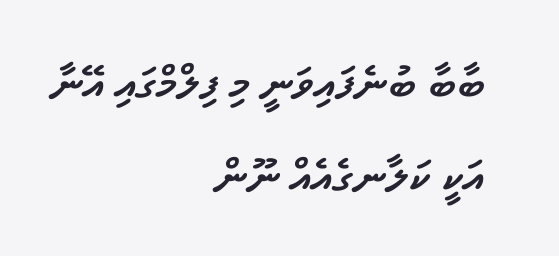ބާބާ ބުނެފައިވަނީ މި ފިލްމްގައި އޭނާ އަކީ ކަލާނގެއެއް ނޫން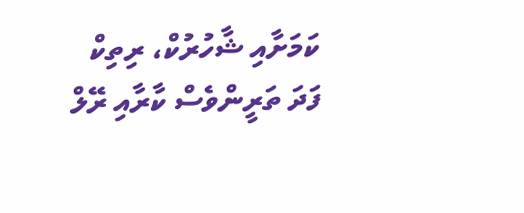ކަމަށާއި ޝާހުރުކް، ރިތިކް ފަދަ ތަރީންވެސް ކާރާއި ރޭލް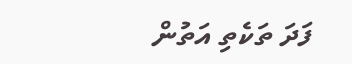ފަދަ ތަކެތި އަތުން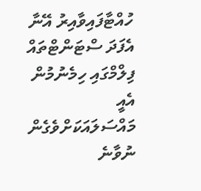ހުއްޓާފައިވާއިރު އޭނާ އެފަދަ ސްޓަންޓްތައް ފިލްމްގައި ހިމެނުމުން އެއީ މައްސަލައަކަށްވެގެން ނުވާނެ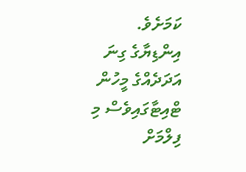ކަމަށެވެ.
އިންޑިޔާގެ ގިނަ އަދަދެއްގެ މީހުން ޓްއިޓާގައިވެސް މި ފިލްމަށް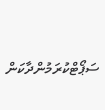ސަޕޯޓްކުރަމުންދާކަން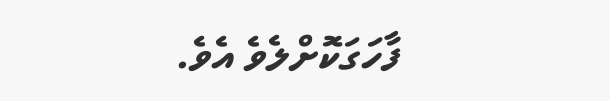ފާހަގަކޮށްލެވެ އެވެ.